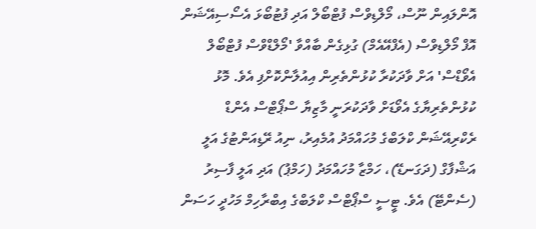އޮންލައިން ނޫސް، މޯލްޑިވްސް ފުޓްބޯލް އަދި ފުޓުބޯޅަ އެސޯސިއޭޝަން އޮފް މޯލްޑިވްސް (އެފްއޭއެމް) ގުޅިގެން ބާއްވާ 'މޯލްޑްވްސް ފުޓްބޯލް އެވޯޑްސް' އަށް ވާދަކުރާ ކުޅުންތެރިން އިއުލާންކޮށްފި އެވެ. މޮޅު ކުޅުންތެރިޔާގެ އެވޯޑަށް ވާދަކުރަނީ މާޒިޔާ ސްޕޯޓްސް އެންޑް ރެކްރިއޭޝަން ކްލަބްގެ މުހައްމަދު އުމެއިރު، ނިއު ރޭޑިއަންޓުގެ އަލީ އަޝްފާގް (ދަގަނޑޭ)، ހަމްޒާ މުހައްމަދު (ހަމްޕު) އަދި އަލީ ފާސިރު (ސެންޓޭ) އެވެ. ޓީސީ ސްޕޯޓްސް ކްލަބްގެ އިބްރާހިމް މަހުދީ ހަސަން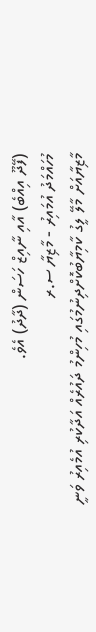(ފޭދޫ އިއްބެ) އާއި ނާއިޒް ހަސަން (ދާދު) އެވެ.
މުހައްމަދު އުމައިރު - މާޒިޔާ ސ.ރ
މާޒިޔާއަށް މާލޭ ލީގު ކާމިޔާބުކޮށްދިނުމުގައި މުހިންމު ދައުރެއް އަދާކުރި އުމެއިރު ވަނީ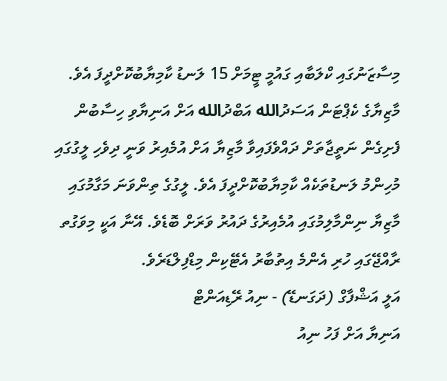މިސާޒަނުގައި ކްލަބާއި ގައުމީ ޓީމަށް 15 ލަނޑު ކާމިޔާބުކޮށްދީފަ އެވެ. މާޒިޔާގެ ކެޕްޓަން އަސަދުالله އަބްދުالله އަށް އަނިޔާވި ހިސާބުން ފެށިގެން ނަތީޖާތަށް ދައްވެފައިވާ މާޒިޔާ އަށް އުމެއިރު ވަނީ ދިވެހި ލީގުގައި މުހިންމު ލަނޑުތަކެއް ކާމިޔާބުކޮށްދީފަ އެވެ. ލީގުގެ ތިންވަނަ މަގާމުގައި މާޒިޔާ ނިންމާލިމުގައި އުމެއިރުގެ ދައުރު ވަރަށް ބޮޑެވެ. އޭނާ އަކީ މިވަގުތ ރާއްޖޭގައި ހުރި އެންމެ އިތުބާރު އެޓޭކިން މިޑްފިލްޑަރެވެ.
އަލީ އަޝްފާގް (ދަގަނޑޭ) - ނިއު ރޭޑިއަންޓް
އަނިޔާ އަށް ފަހު ނިއު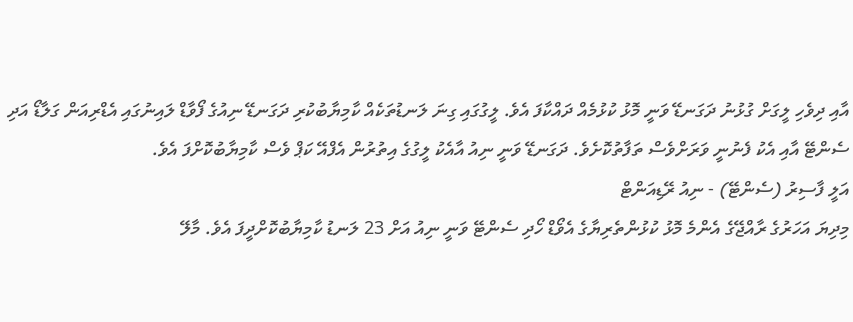އާއި ދިވެހި ލީގަށް ގުޅުނު ދަގަނޑޭ ވަނީ މޮޅު ކުޅުމެއް ދައްކާފަ އެވެ. ލީގުގައި ގިނަ ލަނޑުތަކެއް ކާމިޔާބުކުރި ދަގަނޑޭ ނިއުގެ ފޯވާޑް ލައިނުގައި އެޑްރިއަން ގަލާޑޯ އަދި ސެންޓޭ އާއި އެކު ފެނުނީ ވަރަށްވެސް ތަފާތުކޮށެވެ. ދަގަނޑޭ ވަނީ ނިއު އާއެކު ލީގުގެ އިތުރުން އެފްއޭ ކަޕް ވެސް ކާމިޔާބުކޮށްފަ އެވެ.
އަލީ ފާސިރު (ސެންޓޭ) - ނިއު ރޭޑިއަންޓް
މިދިޔަ އަހަރުގެ ރާއްޖޭގެ އެންމެ މޮޅު ކުޅުންތެރިޔާގެ އެވޯޑް ހޯދި ސެންޓޭ ވަނީ ނިއު އަށް 23 ލަނޑު ކާމިޔާބުކޮށްދީފަ އެވެ. މާލޭ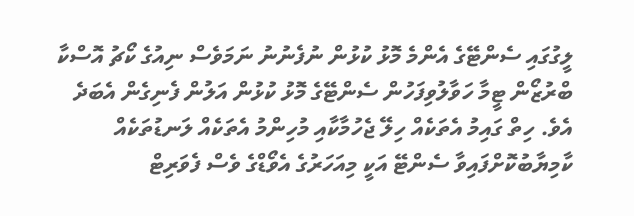ލީގުގައި ސެންޓޭގެ އެންމެ މޮޅު ކުޅުން ނުފެނުނު ނަމަވެސް ނިއުގެ ކޯޗު އޮސްކާ ބްރުޒޯން ޓީމާ ހަވާލުވިފަހުން ސެންޓޭގެ މޮޅު ކުޅުން އަލުން ފެނިގެން އެބަދެ އެވެ. ހިތް ގައިމު އެތަކެއް ހިލޭ ޖެހުމާކާއި މުހިންމު އެތަކެއް ލަނޑުތަކެއް ކާމިޔާބުކޮށްފައިވާ ސެންޓޭ އަކީ މިއަހަރުގެ އެވޯޑްގެ ވެސް ފެވަރިޓް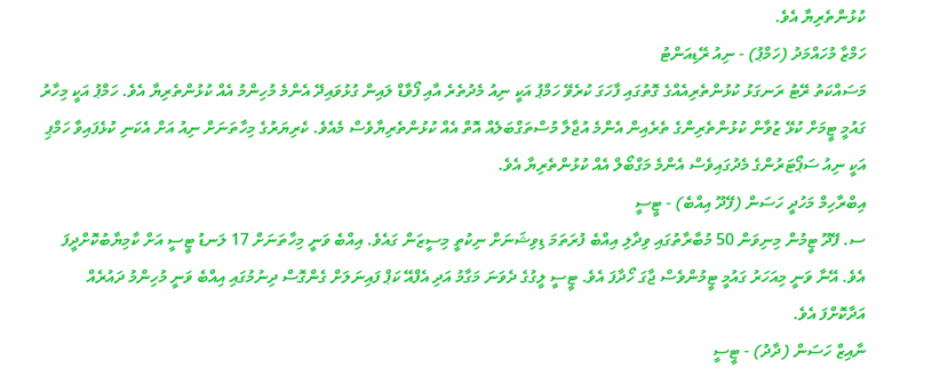ކުޅުންތެރިޔާ އެވެ.
ހަމްޒާ މުހައްމަދު (ހަމްޕު) - ނިއު ރޭޑިއަންޓު
މަސައްކަތު ރޭޓު ރަނގަޅު ކުޅުންތެރިއެއްގެ ގޮތުގައި ފާހަގަ ކުރެވޭ ހަމްޕު އަކީ ނިއު މެދުތެރެ އާއި ފޯވާޑް ލައިން ގުޅުވައިދޭ އެންމެ މުހިންމު އެއް ކުޅުންތެރިޔާ އެވެ. ހަމްޕު އަކީ މިހާރު ގައުމީ ޓީމަށް ކުޅޭ ޒުވާން ކުޅުންތެރިންގެ ތެރެއިން އެންމެ އުޖާލާ މުސްތަގްބަލެއް އޮތް އެއް ކުޅުންތެރިޔާވެސް މެއެވެ. ކެރިޔަރުގެ މިހާތަނަށް ނިއު އަށް އެކަނި ކުޅެފައިވާ ހަމްޕި އަކީ ނިއު ސަޕޯޓަރުންގެ މެދުގައިވެސް އެންމެ މަގްބޯލް އެއް ކުޅުންތެރިޔާ އެވެ.
އިބްރާހިމް މަހުދީ ހަސަން (ފޭދޫ އިއްބެ) - ޓީސީ
ސ. ފޭދޫ ޓީމުން މިނިވަން 50 މުބާރާތުގައި ވިދާލި އިއްބެ ފުރަތަމަ ޑިވިޝަނަށް ނިކުތީ މިސީޒަން ގައެވެ. އިއްބެ ވަނީ މިހާތަނަށް 17 ލަނޑު ޓީސީ އަށް ކާމިޔާބުކޮށްދީފަ އެވެ. އޭނާ ވަނީ މިއަހަރު ގައުމީ ޓީމުންވެސް ޖާގަ ހޯދާފަ އެވެ. ޓީސީ ލީގުގެ ދެވަނަ މަގާމު އަދި އެފްއޭ ކަޕް ފައިނަލަށް ގެންގޮސް ދިނުމުގައި އިއްބެ ވަނީ މުހިންމު ދައުރެއް އަދާކޮށްފަ އެވެ.
ނާއިޒް ހަސަން (ދާދު) - ޓީސީ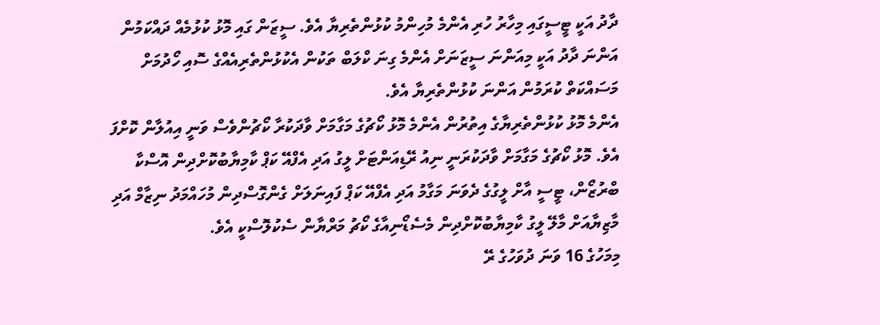ދާދު އަކީ ޓީސީގައި މިހާރު ހުރި އެންމެ މުހިންމު ކުޅުންތެރިޔާ އެވެ. ސީޒަން ގައި މޮޅު ކުޅުމެއް ދައްކަމުން އަންނަ ދާދު އަކީ މިއަންނަ ސީޒަނަށް އެންމެ ގިނަ ކްލަބް ތަކުން އެކުޅުންތެރިއެއްގެ ސޮއި ހޯދުމަށް މަސައްކަތް ކުރަމުން އަންނަ ކުޅުންތެރިޔާ އެވެ.
އެންމެ މޮޅު ކުޅުންތެރިޔާގެ އިތުރުން އެންމެ މޮޅު ކޯޗުގެ މަގާމަށް ވާދަކުރާ ކޯޗުންވެސް ވަނީ އިއުލާން ކޮށްފަ އެވެ. މޮޅު ކޯޗުގެ މަގާމަށް ވާދަކުރަނީ ނިއު ރޭޑިއަންޓަށް ލީގު އަދި އެފްއޭ ކަޕް ކާމިޔާބުކޮށްދިން އޮސްކާ ބްރުޒޯން، ޓީސީ އާށް ލީގުގެ ދެވަނަ މަގާމު އަދި އެފްއޭ ކަޕް ފައިނަލަށް ގެންގޮސްދިން މުހައްމަދު ނިޒާމް އަދި މާޒިޔާއަށް މާލޭ ލީގު ކާމިޔާބުކޮށްދިން މެސެޑޯނިއާގެ ކޯޗު މަރްޔާން ސެކުލޮސްކީ އެވެ.
މިމަހުގެ 16 ވަނަ ދުވަހުގެ ރޭ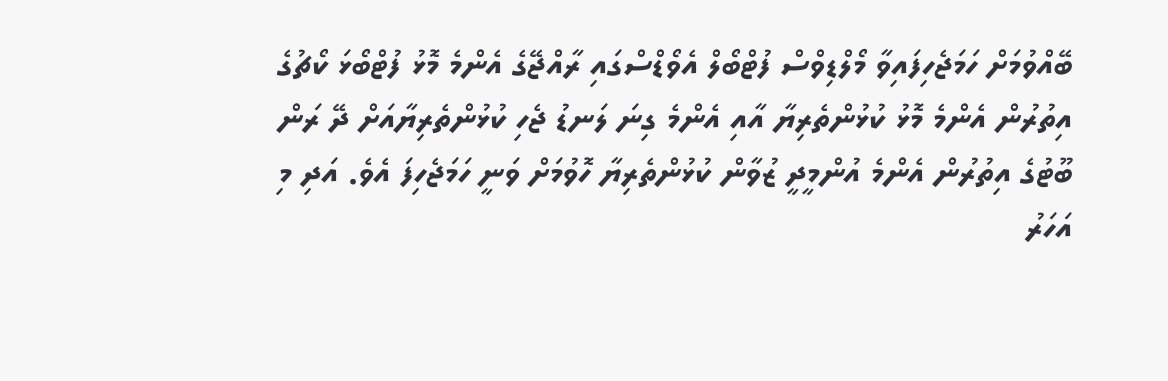ބޭއްވުމަށް ހަމަޖެހިފައިވާ މޯލްޑިވްސް ފުޓްބޯލް އެވޯޑްސްގައި ރާއްޖޭގެ އެންމެ މޮޅު ފުޓްބޯޅަ ކޯޗުގެ އިތުރުން އެންމެ މޮޅު ކުޅުންތެރިޔާ އާއި އެންމެ ގިނަ ލަނޑު ޖެހި ކުޅުންތެރިޔާއަށް ދޭ ރަން ބޫޓުގެ އިތުރުން އެންމެ އުންމީދީ ޒުވާން ކުޅުންތެރިޔާ ހޮވުމަށް ވަނީ ހަމަޖެހިފަ އެވެ. އަދި މި އަހަރު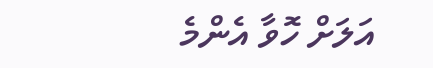އަލަށް ހޮވާ އެންމެ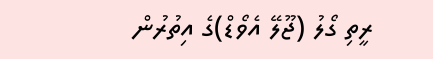ރީތި ގޯލު (ޖޫލޭ އެވޯޑް)ގެ އިތުރުން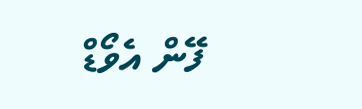ފޭން އެވޯޑް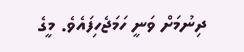ދިނުމަށް ވަނީ ހަމަޖެހިފައެވެ. މީގެ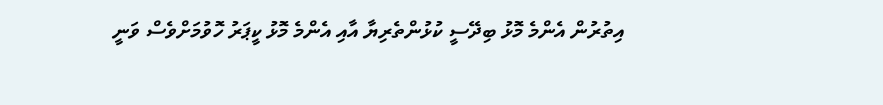އިތުރުން އެންމެ މޮޅު ބިދޭސީ ކުޅުންތެރިޔާ އާއި އެންމެ މޮޅު ކީޕަރު ހޮވުމަށްވެސް ވަނީ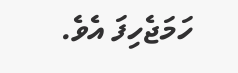ހަމަޖެހިފަ އެވެ.